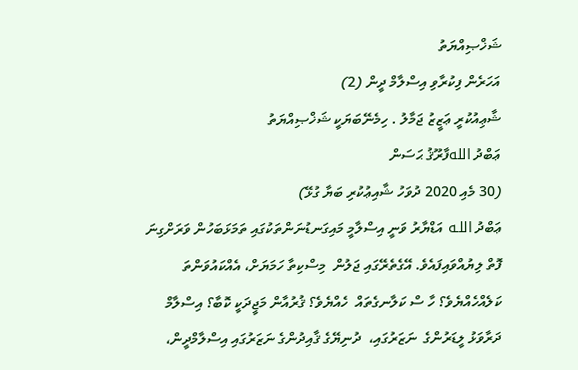ޝަޚްޞިއްޔަތު
އަހަރެން ފިކުރާވި އިސްލާމް ދީން (2)
ޝާޢިއުކުރީ ޢަޒީޒު ޖަމާލު . ހިމެނޭބަޔަކީ ޝަޚްޞިއްޔަތު
ޢަބްދު اللهފާރޫޤު ޙަސަން
(30 މެއި 2020 ދުވަހު ޝާއިޢުކުރި ބަޔާ ގުޅޭ)
ޢަބްދު اللـه އަޑްޔާރު ވަނީ އިސްލާމީ މައިގަނޑުނަންތަކުގައި ތަމަޅަބަހުން ވަރަށްގިނަ ފޮތް ލިޔުއްވައިފައެވެ. އޭގެތެރޭގައި ޖަލުން  މިސްކިތާ ހަމަޔަށް، އެއްކައުވަންތަ ކަލެއްހެއްޔެވެ؟ ހާ ސް ކަލާނގެތައް  ހެއްޔެވެ؟ ޤުރުއާން މަޖީދަކީ ކޮބާ؟ އިސްލާމް ދަރާވަޅު ލީޑަރުންގެ  ނަޒަރުގައި،  ދުނިޔޭގެ ޤާއިދުންގެ ނަޒަރުގައި އިސްލާމްދީން،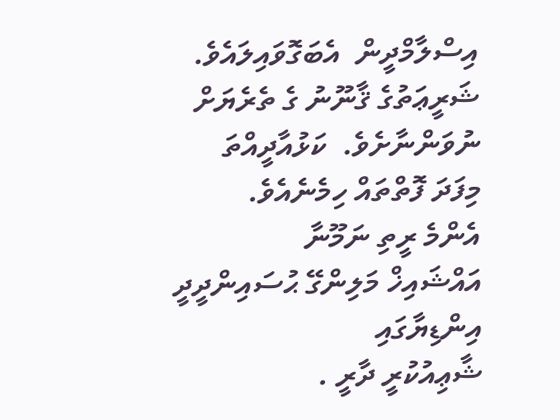އިސްލާމްދީން  އެބަގޮވައިލައެވެ. ޝަރީޢަތުގެ ޤާނޫނު ގެ ތެރެޔަށް ނުވަންނާށެވެ.  ކަޅުއާދީއްތަ މިފަދަ ފޮތްތައް ހިމެނެއެވެ.
އެންމެ ރީތި ނަމޫނާ
އައްޝައިޚް މަލިންގޭ ޙުސައިންދީދީ އިންޑިޔާގައި
ޝާޢިއުކުރީ ދާރީ .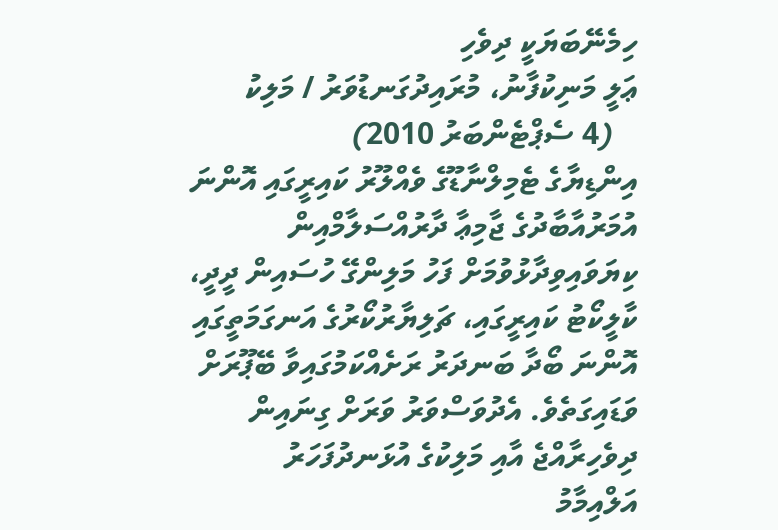ހިމެނޭބަޔަކީ ދިވެހި
ޢަލީ މަނިކުފާނު، މުރައިދުގަނޑުވަރު / މަލިކު
   (4 ސެޕްޓެންބަރު 2010)
އިންޑިޔާގެ ޓެމިލްނާޑޫގެ ވެއްލޫރު ކައިރީގައި އޮންނަ އުމަރުއާބާދުގެ ޖާމިޢާ ދާރުއްސަލާމްއިން ކިޔަވައިވިދާޅުވުމަށް ފަހު މަލިންގޭ ހުސައިން ދީދީ، ކާލީކޯޓު ކައިރީގައި، ޗަލިޔާރުކޯރުގެ އަނގަމަތީގައި އޮންނަ ބޯދާ ބަނދަރު ރަށެއްކަމުގައިވާ ބޭޕޫރަށް ވަޑައިގަތެވެ. އެދުވަސްވަރު ވަރަށް ގިނައިން ދިވެހިރާއްޖެ އާއި މަލިކުގެ އުޅަނދުފަހަރު
އަލްއިމާމު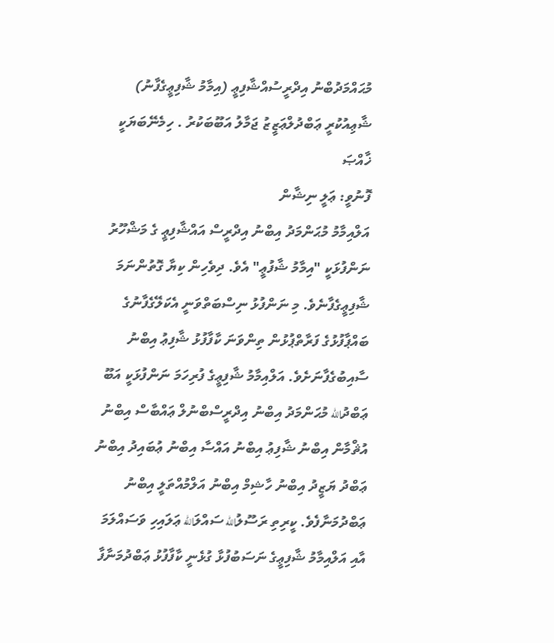މުޙައްމަދުބްނު އިދްރީސުއްޝާފިޢީ (އިމާމު ޝާފިޢީގެފާނު)
ޝާޢިއުކުރީ ޢަބްދުލްޢަޒީޒު ޖަމާލު އަބޫބަކުރު . ހިމެނޭބަޔަކީ ޚާއްޞަ
ފޮނުވީ: ޢަލީ ނިޝާން
އަލްއިމާމު މުޙަންމަދު އިބްނު އިދްރީސް އައްޝާފިޢީ ގެ މަޝްހޫރު ނަންފުޅަކީ "އިމާމު ޝާފުޢީ" އެވެ. ދިވެހިން ކިޔާ ގޮތުންނަމަ ޝާފިޢީގެފާނެވެ. މި ނަންފުޅު ނިސްބަތްވަނީ އެކަލޭގެފާނުގެ ބައްޕާފުޅުގެ ފަރާތްޕުޅުން ތިންވަނަ ކާފާފުޅު ޝާފިޢު އިބްނު ސާއިބުގެފާނަށެވެ. އަލްއިމާމު ޝާފިޢީގެ ފުރިހަމަ ނަންފުޅަކީ އަބޫ ޢަބްދުالله މުޙަންމަދު އިބްނު އިދްރީސްބްނުލް ޢައްބާސް އިބްނު އުޘްމާން އިބްނު ޝާފިޢު އިބްނު އައްސާ އިބްނު ޢުބައިދު އިބްނު ޢަބްދު ޔަޒީދު އިބްނު ހާޝިމް އިބްނު އަލްމުއްތަލީ އިބްނު ޢަބްދުމަނާފެވެ. ކީރިތި ރަސޫލުالله ސައްލަالله ޢަލައިހި ވަސައްލަމަ އާއި އަލްއިމާމު ޝާފިޢީގެ ނަސަބުފުޅާ ގުޅެނީ ކާފާފުޅު ޢަބްދުމަނާފާ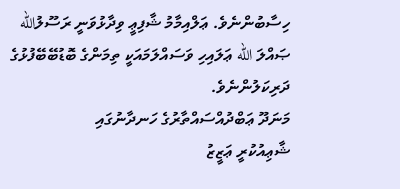ހިސާބުންނެވެ. ޢަލްއިމާމު ޝާފިޢީ ވިދާޅުވަނީ ރަސޫލުالله ޞައްލަ الله ޢަލައިހި ވަސައްލަމައަކީ ތިމަންގެ ބޮޑުބޭބޭފުޅުގެ ދަރިކަލުންނެވެ.
މަނަދޫ ޢަބްދުއްސައްތާރުގެ ހަނދާނުގައި
ޝާޢިއުކުރީ ޢަޒީޒު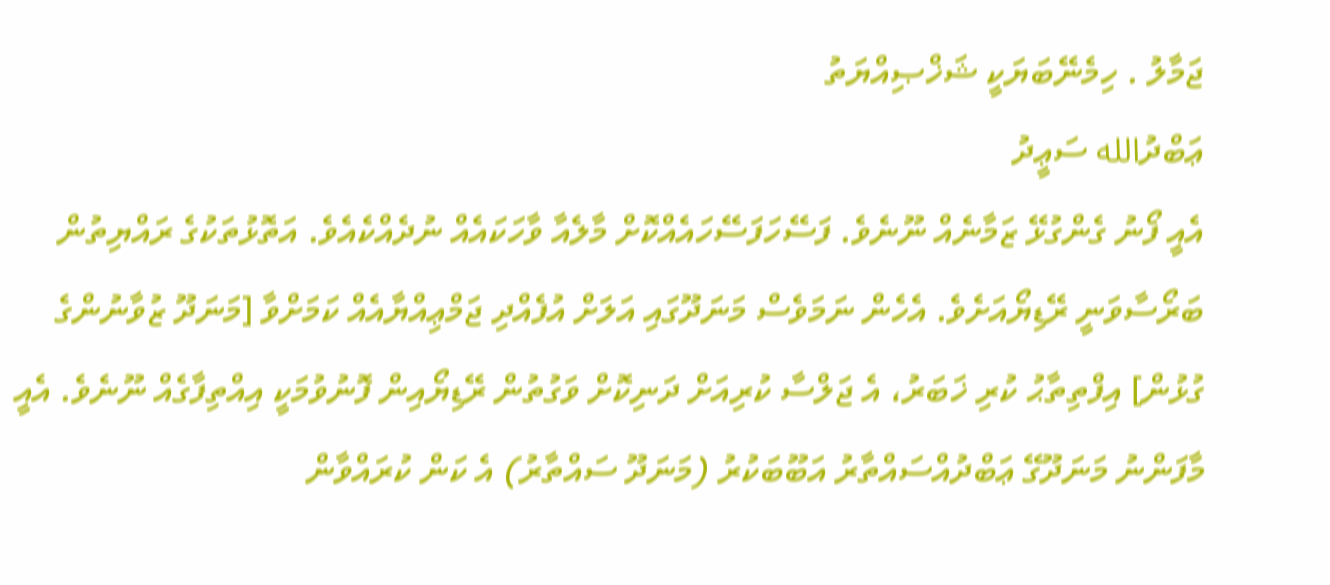ޖަމާލު . ހިމެނޭބަޔަކީ ޝަޚްޞިއްޔަތު
ޢަބްދުالله ސަޢީދު
އެއީ ފޯނު ގެންގުޅޭ ޒަމާނެއް ނޫނެވެ. ފަސޭހަފަސޭހައެއްކޮށް މާލެއާ ވާހަކައެއް ނުދެއްކެއެވެ. އަތޮޅުތަކުގެ ރައްޔިތުން ބަރޯސާވަނީ ރޭޑިޔޯއަށެވެ. އެހެން ނަމަވެސް މަނަދޫގައި އަލަށް އުފެއްދި ޖަމްޢިއްޔާއެއް ކަމަށްވާ [މަނަދޫ ޒުވާނުންގެ ގުޅުން] އިފްތިތާޙު ކުރި ޚަބަރު، އެ ޖަލްސާ ކުރިއަށް ދަނިކޮށް ވަގުތުން ރޭޑިޔޯއިން ފޮނުވުމަކީ އިއްތިފާގެއް ނޫނެވެ. އެއީ މާފަންނު މަނަދޫގޭ ޢަބްދުއްސައްތާރު އަބޫބަކުރު (މަނަދޫ ސައްތާރު) އެ ކަން ކުރައްވާން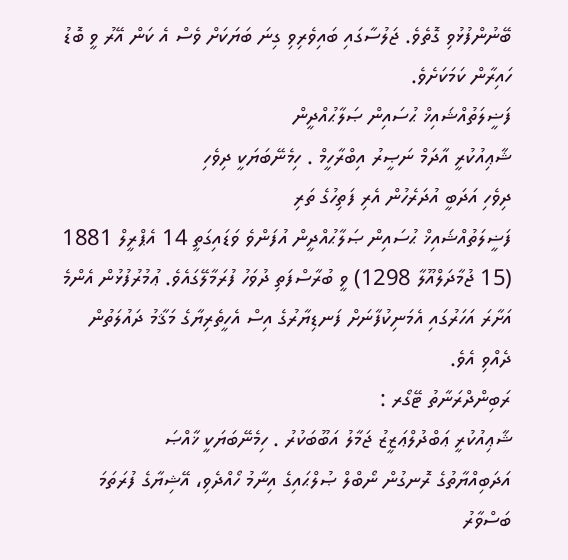ބޭނުންފުޅުވި ގޮތެވެ. ޖަލުސާގައި ބައިވެރިވި ގިނަ ބަޔަކަށް ވެސް އެ ކަން އޭރު ވީ ބޮޑު ހައިރާން ކަމަކަށެވެ.
ފަޟީލަތުއްޝައިޚް ޙުސައިން ޞަލާޙުއްދީން
ޝާޢިއުކުރީ އާދަމް ނަޞީރު އިބްރާހީމް . ހިމެނޭބަޔަކީ ދިވެހި
ދިވެހި އަދަބީ އުދަރެހުން އެރި ފަތިހުގެ ތަރި
ފަޟީލަތުއްޝައިޚް ޙުސައިން ޞަލާޙުއްދީން އުފަންވެ ވަޑައިގަތީ 14 އެޕްރީލް 1881 (15 ޖުމާދަލްއޫލާ 1298) ވީ ބުރާސްފަތި ދުވަހު ފުރަމާލޭގައެވެ. ޢުމުރުފުޅުން އެންމެ އަށާރަ އަހަރުގައި އެމަނިކުފާނަށް ފަނޑިޔާރުގެ އިސް އެހީތެރިޔާގެ މަޤާމު ދައުލަތުން ދެއްވި އެވެ.
ރަބިންދްރަނާތު ޓޭގޯރ :
ޝާޢިއުކުރީ ޢަބްދުލްޢަޒީޒު ޖަމާލު އަބޫބަކުރު . ހިމެނޭބަޔަކީ ޚާއްޞަ
އަދަބިއްޔާތުގެ ރޮނގުން ނޯބްލް ޞުލްޙައިގެ އިނާމު ހޯއްދެވި، އޭޝިޔާގެ ފުރަތަމަ ބަސްވާރު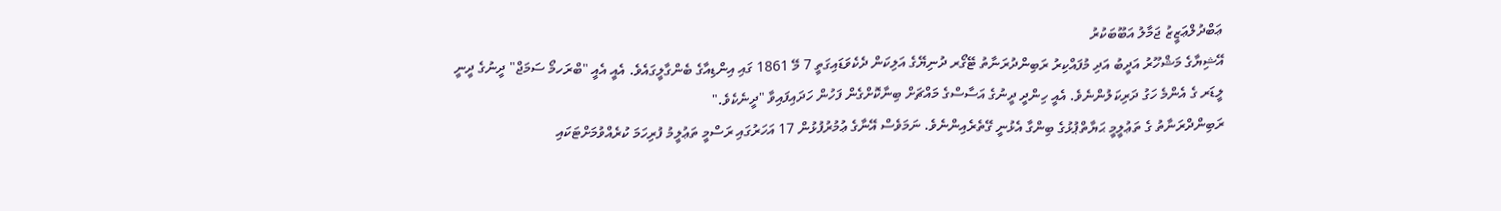ޢަބްދުލްޢަޒީޒު ޖަމާލު އަބޫބަކުރު
އޭޝިޔާގެ މަޝްހޫރު އަދީބު އަދި މުފައްކިރު ރަބިންދުރަނާތު ޓޭގޯރ ދުނިޔޭގެ އަލިކަން ދެކެވަޑައިގަތީ 7 މޭ 1861 ގައި އިންޑިއާގެ ބެންގާލީގައެވެ. އެއީ އެއީ "ބްރަހމޯ ސަމަޖް" ދީނުގެ ދީނީ ލީޑަރ ގެ އެންމެ ހަގު ދަރިކަލުންނެވެ. އެއީ ހިންދީ ދީނުގެ އަސާސްގެ މައްޗަށް ބިނާކޮށްގެން ފަހުން ހަދައިފައިވާ "ދީނެކެވެ."
ރަބިންދްރަނާތު ގެ ތަޢުލީމީ ޙަޔާތްޕުޅުގެ ބިންގާ އެޅުނީ ގޭތެރެއިންނެވެ. ނަމަވެސް އޭނާގެ ޢުމުރުފުޅުން 17 އަހަރުގައި ރަސްމީ ތަޢުލީމު ފުރިހަމަ ކުރެއްވުމަށްޓަކައި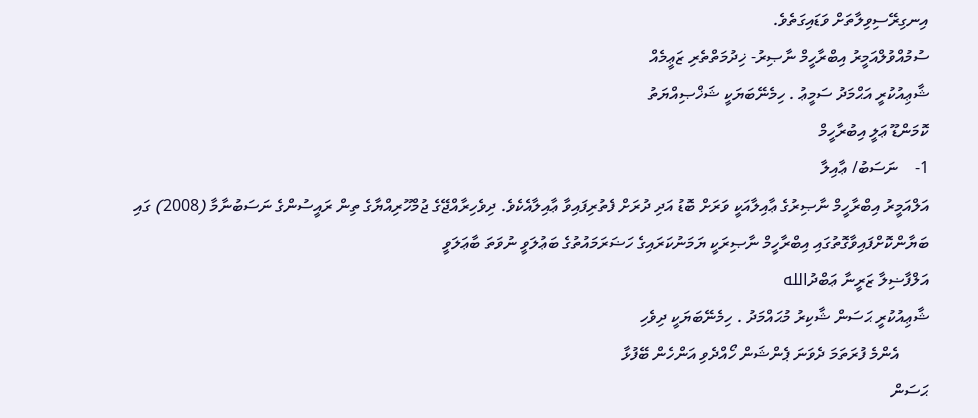އިނގިރޭސިވިލާތަށް ވަޑައިގަތެވެ.
ސުމުއްވުލްއަމީރު އިބްރާހީމް ނާޞިރު- ޚިދުމަތްތެރި ޒަޢީމެއް
ޝާޢިއުކުރީ އަޙްމަދު ސަމީޢު . ހިމެނޭބަޔަކީ ޝަޚްޞިއްޔަތު
ކޮމަންޑޫ ޢަލީ އިބުރާހީމް
1-    ނަސަބު/ ޢާއިލާ
އަލްއަމީރު އިބްރާހީމް ނާޞިރުގެ ޢާއިލާއަކީ ވަރަށް ބޮޑު އަދި ދުރަށް ފެތުރިފައިވާ ޢާއިލާއެކެވެ. ދިވެހިރާއްޖޭގެ ޖުމްހޫރިއްޔާގެ ތިން ރައީސުންގެ ނަސަބުނާމާ (2008) ގައި ބަޔާންކޮށްފައިވާގޮތުގައި އިބްރާހީމް ނާޞިރަކީ ޔަމަނުކަރައިގެ ހަޟަރަމައުތުގެ ބަޢުލަވީ ނުވަތަ ބާޢަލަވީ
އަލްފާޟިލާ ޒަރީނާ ޢަބްދުالله
ޝާޢިއުކުރީ ޙަސަން ޝާކިރު މުޙައްމަދު . ހިމެނޭބަޔަކީ ދިވެހި
       އެންމެ ފުރަތަމަ ދެވަނަ ޕެންޝަން ހޯއްދެވި އަންހެން ބޭފުޅާ
ޙަސަން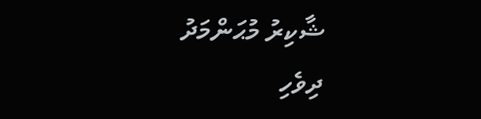ޝާކިރު މުޙަންމަދު
ދިވެހި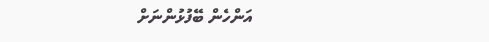އަންހެން ބޭފުޅުންނަށް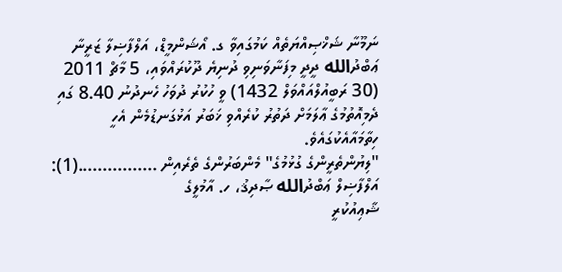ނަމޫނާ ޝަޚްޞިއްޔަތެއް ކަމުގައިވާ ގ. އޯޝަންމީޑް، އަލްފާޟިލާ ޒަރީނާ ޢަބްދުالله ދީދީ މިފަނާވަނިވި ދުނިޔެ ދޫކުރައްވައި، 5 މާޗް 2011 (30 ރަބީއުލްއައްވަލް 1432) ވީ ހުކުރު ދުވަހު ހެނދުނު 8.40 ގައި ދެމިއޮތުމުގެ ޢާލަމަށް ދަތުރު ކުރެއްވި ޚަބަރު އަޅުގަނޑުމެން އެހީ ހިތާމައާއެކުގައެވެ.
"ލިޔުންތެރީންގެ ގުޅުމުގެ" މެންބަރުންގެ ތެރެއިން ................(1): އަލްފާޟިލް ޢަބްދުالله ޞާދިޤު، ހ. އާމުލީގެ
ޝާޢިއުކުރީ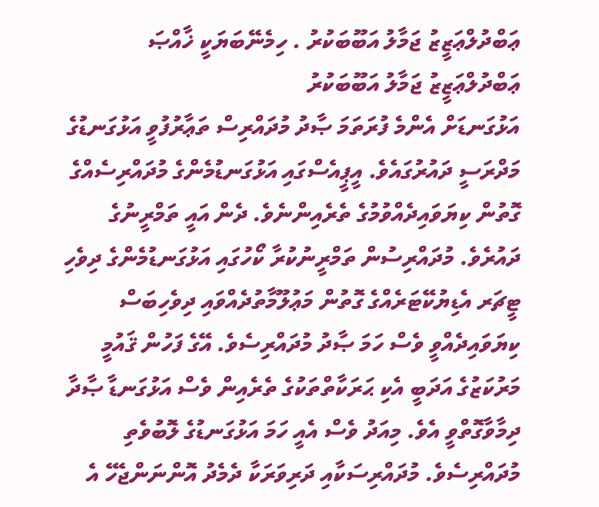ޢަބްދުލްޢަޒީޒު ޖަމާލު އަބޫބަކުރު . ހިމެނޭބަޔަކީ ޚާއްޞަ
ޢަބްދުލްޢަޒީޒު ޖަމާލު އަބޫބަކުރު
އަޅުގަނޑަށް އެންމެ ފުރަތަމަ ޞާދު މުދައްރިސް ތަޢާރުފުވީ އަޅުގަނޑުގެ މަދްރަސީ ދައުރުގައެވެ. އީޕީއެސްގައި އަޅުގަނޑުމެންގެ މުދައްރިސެއްގެ ގޮތުން ކިޔަވައިދެއްވުމުގެ ތެރެއިންނެވެ. ދެން އައީ ތަމްރީނުގެ ދައުރެވެ. މުދައްރިސުން ތަމްރީނުކުރާ ކޯހުގައި އަޅުގަނޑުމެންގެ ދިވެހި ޓީޗަރ އެޑިޔުކޭޓަރެއްގެ ގޮތުން މަޢުލޫމާތުދެއްވައި ދިވެހިބަސް ކިޔަވައިދެއްވީ ވެސް ހަމަ ޞާދު މުދައްރިސެވެ. އޭގެ ފަހުން ޤައުމީ މަރުކަޒުގެ އަދަބީ އެކި ޙަރަކާތްތަކުގެ ތެރެއިން ވެސް އަޅުގަނޑާ ޞާދާ ދިމާވާގޮތްވީ އެވެ. މިއަދު ވެސް އެއީ ހަމަ އަޅުގަނޑުގެ ލޮބުވެތި މުދައްރިސެވެ. މުދައްރިސަކާއި ދަރިވަރަކާ ދެމެދު އޮންނަންޖެހޭ އެ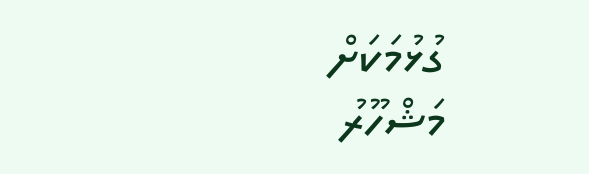ގުޅުމަކަށް
މަޝްހޫރު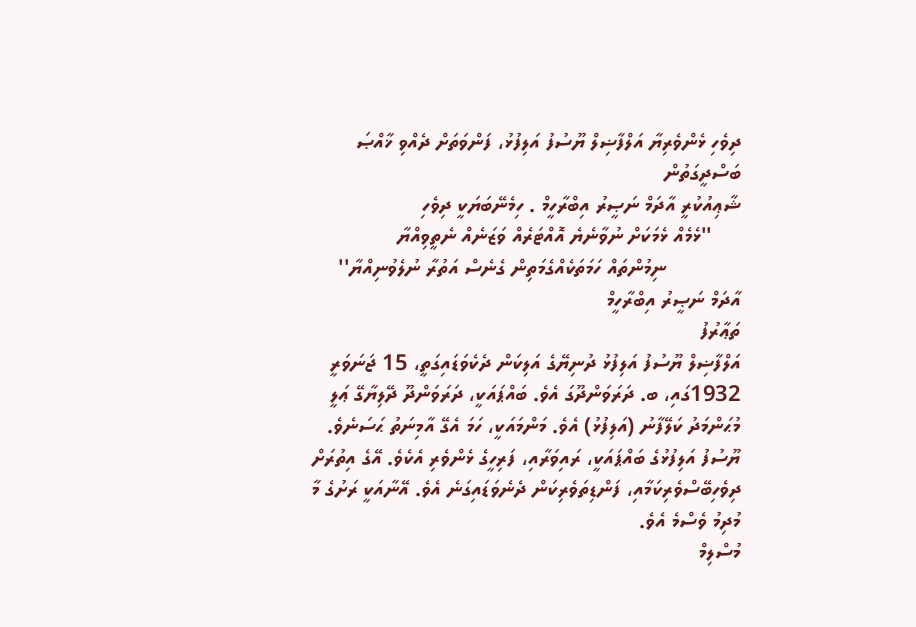ދިވެހި ޅެންވެރިޔާ އަލްފާޟިލް ޔޫސުފު އަލިފުޅު، ފަންވަތަށް ދެއްވި ޚާއްޞަ ބަސްދީގަތުން
ޝާޢިއުކުރީ އާދަމް ނަޞީރު އިބްރާހީމް . ހިމެނޭބަޔަކީ ދިވެހި
     ''ޅެމެއް ޅެމަކަށް ނުވާނެޔެ އޮއްޓަރެއް ވަޒަނެއް ނެތީވިއްޔާ
             ނިމުންތައް ހަމަތަކެއްގެމަތިން ގެނެސް އަތުރާ ނުލެވުނިއްޔާ''
އާދަމް ނަޞީރު އިބްރާހީމް
ތަޢާރުފު
އަލްފާޟިލް ޔޫސުފު އަލިފުޅު ދުނިޔޭގެ އަލިކަން ދެކެވަޑައިގަތީ، 15 ޖަނަވަރީ 1932ގައި، ބ. ދަރަވަންދޫގަ އެވެ. ބައްޕައަކީ، ދަރަވަންދޫ ދޭލިޔާގޭ ޢަލީ މުޙަންމަދު ކަލޭފާނު (އަލިފުޅު) އެވެ. މަންމައަކީ، ހަމަ އެގޭ އާމިނަތު ޙަސަނެވެ. ޔޫސުފު އަލިފުޅުގެ ބައްޕައަކީ، ރައިވަރާއި، ފަރިހީގެ ޅެންވެރި އެކެވެ. އޭގެ އިތުރަށް ދިވެހިބޭސްވެރިކަމާއި، ފަންޑިތަވެރިކަން ދެނެވަޑައިގަނެ އެވެ. އޭނާއަކީ ރަށުގެ މާ މުދިމު ވެސްމެ އެވެ.
މުސްލިމް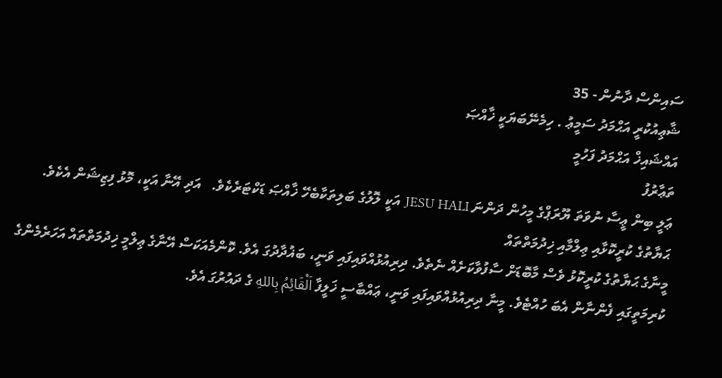ސައިންސް ދާނުން - 35
ޝާޢިއުކުރީ އަޙްމަދު ސަމީޢު . ހިމެނޭބަޔަކީ ޚާއްޞަ
އައްޝައިޚް އަޙްމަދު ފަހުމީ
ތަޢާރުފު
ޢަލީ ބިން ޢީސާ ނުވަތަ ޔޫރަޕްގެ މީހުން ދަންނަ JESU HALI އަކީ ލޮލުގެ ބަލިތަކާބެހޭ ޚާއްޞަ ޑަކްޓަރެކެވެ.   އަދި އޭނާ އަކީ، މޮޅު ފިޒިޝަން އެކެވެ.
ޙަޔާތުގެ ކުރީކޮޅާއި ޢިލްމާއި ޚިދުމަތްތައް
މީނާގެ ޙަޔާތުގެ ކުރީކޮޅު ވެސް މާބޮޑަށް ސާފުވާކަށެއް ނެތެވެ. ދިރިއުޅުއްވައިފައި ވަނީ، ބަޣުދާދުގަ އެވެ. ކޮންމެއަކަސް އޭނާގެ ޢިލްމީ ޚިދުމަތްތައް އަހަރެމެންގެ ކުރިމަތީގައި ފެންނާން އެބަ ހުއްޓެވެ. މީނާ ދިރިއުޅުއްވައިފައި ވަނީ، ޢައްބާސީ ޚަލީފާ اَلْقَائِمُ بِاللهِ ގެ ދައުރުގަ އެވެ.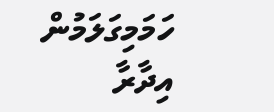ހަމަމިގަލަމުން
އިދާރާ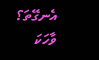އެނގޭތަ؟
ވާހަކަ